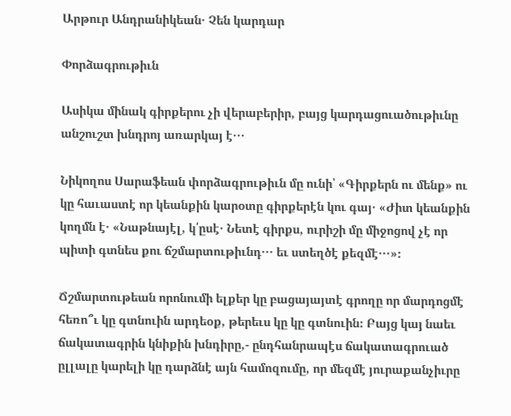Արթուր Անդրանիկեան․ Չեն կարդար

Փորձագրութիւն

Ասիկա մինակ գիրքերու չի վերաբերիր, բայց կարդացուածութիւնը անշուշտ խնդրոյ առարկայ է․․․

Նիկողոս Սարաֆեան փորձագրութիւն մը ունի՝ «Գիրքերն ու մենք» ու կը հաւաստէ որ կեանքին կարօտը գիրքերէն կու գայ․ «Ժիտ կեանքին կողմն է․ «Նաթնայէլ, կ՛ըսէ․ Նետէ գիրքս, ուրիշի մը միջոցով չէ որ պիտի գտնես քու ճշմարտութիւնդ․․․ եւ ստեղծէ քեզմէ․․․»։

Ճշմարտութեան որոնումի ելքեր կը բացայայտէ գրողը որ մարդոցմէ հեռո՞ւ կը գտնուին արդեօք, թերեւս կը կը գտնուին։ Բայց կայ նաեւ ճակատագրին կնիքին խնդիրը,- ընդհանրապէս ճակատագրուած ըլլալը կարելի կը դարձնէ այն համոզումը, որ մեզմէ յուրաքանչիւրը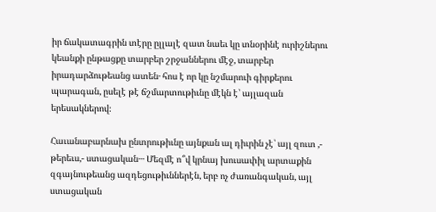իր ճակատագրին տէրը ըլլալէ զատ նաեւ կը տնօրինէ ուրիշներու կեանքի ընթացքը տարբեր շրջաններու մէջ, տարբեր իրադարձութեանց ատեն․ հոս է որ կը նշմարուի գիրքերու պարագան, ըսելէ թէ ճշմարտութիւնը մէկն է՝ այլազան երեսակներով։

Հաւանաբարնախ ընտրութիւնը այնքան ալ դիւրին չէ՝ այլ զուտ ,- թերեւս,- ստացական․․․ Մեզմէ ո՞վ կրնայ խուսափիլ արտաքին զգայնութեանց ազդեցութիւններէն, երբ ոչ ժառանգական, այլ ստացական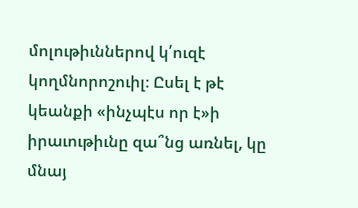մոլութիւններով կ՛ուզէ կողմնորոշուիլ։ Ըսել է թէ կեանքի «ինչպէս որ է»ի իրաւութիւնը զա՞նց առնել, կը մնայ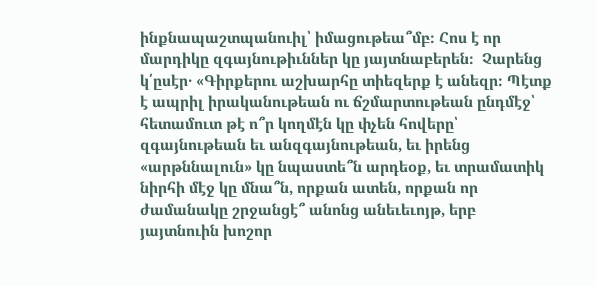ինքնապաշտպանուիլ՝ իմացութեա՞մբ։ Հոս է որ մարդիկը զգայնութիւններ կը յայտնաբերեն։  Չարենց կ՛ըսէր․ «Գիրքերու աշխարհը տիեզերք է անեզր։ Պէտք է ապրիլ իրականութեան ու ճշմարտութեան ընդմէջ՝ հետամուտ թէ ո՞ր կողմէն կը փչեն հովերը՝ զգայնութեան եւ անզգայնութեան, եւ իրենց «արթննալուն» կը նպաստե՞ն արդեօք, եւ տրամատիկ նիրհի մէջ կը մնա՞ն, որքան ատեն, որքան որ ժամանակը շրջանցէ՞ անոնց անեւեւոյթ, երբ յայտնուին խոշոր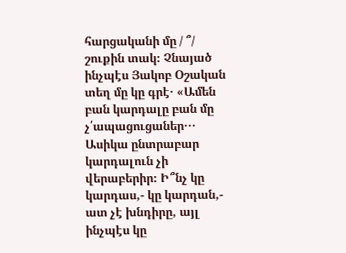հարցականի մը / ՞/ շուքին տակ։ Չնայած ինչպէս Յակոբ Օշական տեղ մը կը գրէ․ «Ամեն բան կարդալը բան մը չ՛ապացուցաներ․․․ Ասիկա ընտրաբար կարդալուն չի վերաբերիր։ Ի՞նչ կը կարդաս,- կը կարդան,- ատ չէ խնդիրը, այլ ինչպէս կը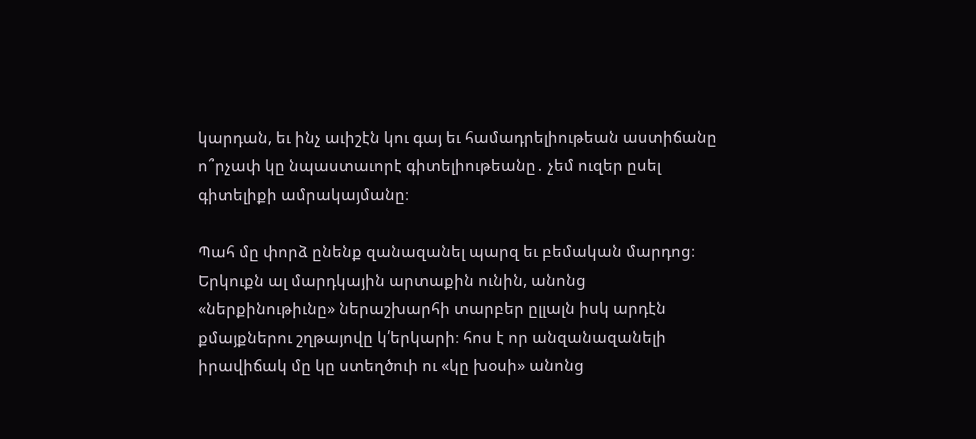կարդան, եւ ինչ աւիշէն կու գայ եւ համադրելիութեան աստիճանը ո՞րչափ կը նպաստաւորէ գիտելիութեանը․ չեմ ուզեր ըսել գիտելիքի ամրակայմանը։

Պահ մը փորձ ընենք զանազանել պարզ եւ բեմական մարդոց։ Երկուքն ալ մարդկային արտաքին ունին, անոնց «ներքինութիւնը» ներաշխարհի տարբեր ըլլալն իսկ արդէն քմայքներու շղթայովը կ՛երկարի։ հոս է որ անզանազանելի իրավիճակ մը կը ստեղծուի ու «կը խօսի» անոնց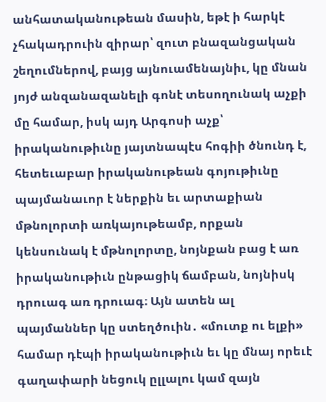անհատականութեան մասին, եթէ ի հարկէ չհակադրուին զիրար՝ զուտ բնազանցական շեղումներով, բայց այնուամենայնիւ, կը մնան յոյժ անզանազանելի գոնէ տեսողունակ աչքի մը համար, իսկ այդ Արգոսի աչք՝ իրականութիւնը յայտնապէս հոգիի ծնունդ է, հետեւաբար իրականութեան գոյութիւնը պայմանաւոր է ներքին եւ արտաքիան մթնոլորտի առկայութեամբ, որքան կենսունակ է մթնոլորտը, նոյնքան բաց է առ իրականութիւն ընթացիկ ճամբան, նոյնիսկ դրուագ առ դրուագ։ Այն ատեն ալ պայմաններ կը ստեղծուին․ «մուտք ու ելքի» համար դէպի իրականութիւն եւ կը մնայ որեւէ գաղափարի նեցուկ ըլլալու կամ զայն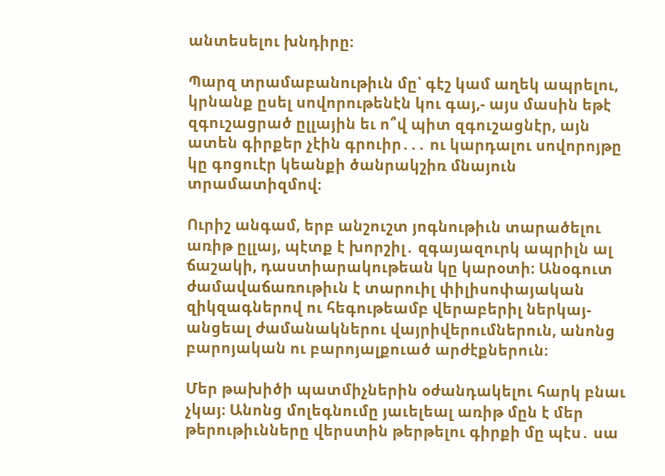անտեսելու խնդիրը։

Պարզ տրամաբանութիւն մը՝ գէշ կամ աղեկ ապրելու, կրնանք ըսել սովորութենէն կու գայ,- այս մասին եթէ զգուշացրած ըլլային եւ ո՞վ պիտ զգուշացնէր, այն ատեն գիրքեր չէին գրուիր․․․ ու կարդալու սովորոյթը կը գոցուէր կեանքի ծանրակշիռ մնայուն տրամատիզմով։

Ուրիշ անգամ, երբ անշուշտ յոգնութիւն տարածելու առիթ ըլլայ, պէտք է խորշիլ․ զգայազուրկ ապրիլն ալ ճաշակի, դաստիարակութեան կը կարօտի։ Անօգուտ ժամավաճառութիւն է տարուիլ փիլիսոփայական զիկզագներով ու հեգութեամբ վերաբերիլ ներկայ-անցեալ ժամանակներու վայրիվերումներուն, անոնց բարոյական ու բարոյալքուած արժէքներուն։

Մեր թախիծի պատմիչներին օժանդակելու հարկ բնաւ չկայ։ Անոնց մոլեգնումը յաւելեալ առիթ մըն է մեր թերութիւնները վերստին թերթելու գիրքի մը պէս․ սա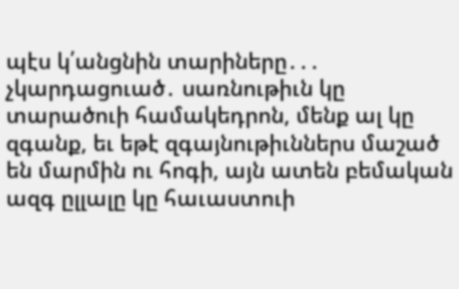պէս կ՛անցնին տարիները․․․ չկարդացուած․ սառնութիւն կը տարածուի համակեդրոն, մենք ալ կը զգանք, եւ եթէ զգայնութիւններս մաշած են մարմին ու հոգի, այն ատեն բեմական ազգ ըլլալը կը հաւաստուի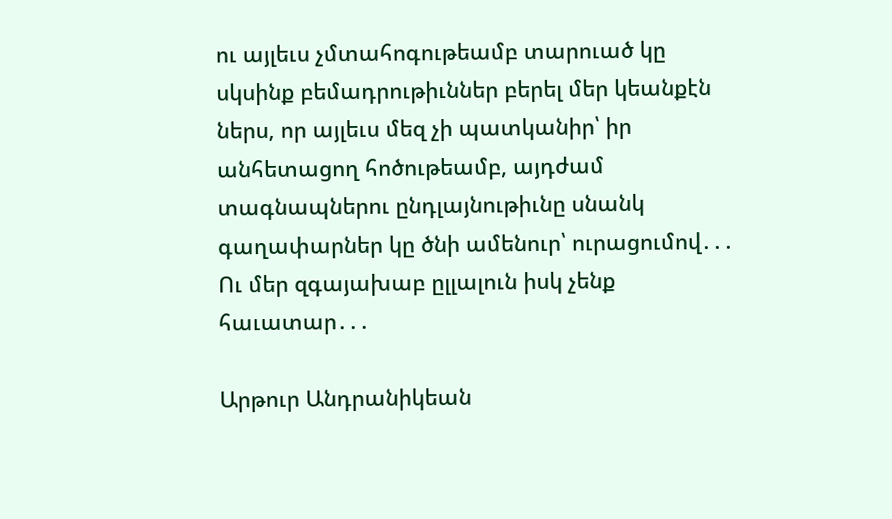ու այլեւս չմտահոգութեամբ տարուած կը սկսինք բեմադրութիւններ բերել մեր կեանքէն ներս, որ այլեւս մեզ չի պատկանիր՝ իր անհետացող հոծութեամբ, այդժամ տագնապներու ընդլայնութիւնը սնանկ գաղափարներ կը ծնի ամենուր՝ ուրացումով․․․ Ու մեր զգայախաբ ըլլալուն իսկ չենք հաւատար․․․

Արթուր Անդրանիկեան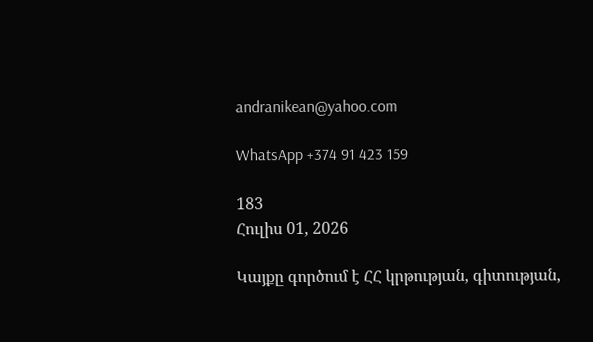andranikean@yahoo.com

WhatsApp +374 91 423 159

183
Հուլիս 01, 2026

Կայքը գործում է ՀՀ կրթության, գիտության,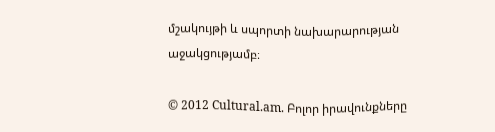մշակույթի և սպորտի նախարարության աջակցությամբ։

© 2012 Cultural.am. Բոլոր իրավունքները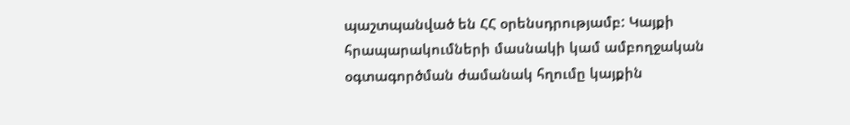պաշտպանված են ՀՀ օրենսդրությամբ: Կայքի հրապարակումների մասնակի կամ ամբողջական օգտագործման ժամանակ հղումը կայքին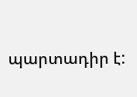պարտադիր է: